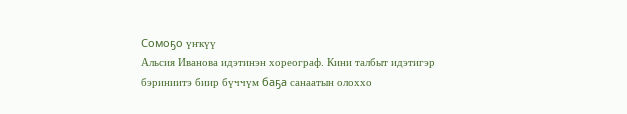Сомоҕо үҥкүү
Альсия Иванова идэтинэн хореограф. Кини талбыт идэтигэр бэриниитэ биир бүччүм баҕа санаатын олоххо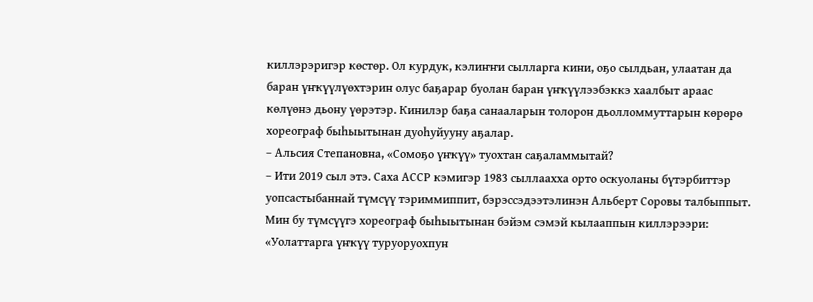киллэрэригэр көстөр. Ол курдук, кэлиҥҥи сылларга кини, оҕо сылдьан, улаатан да баран үҥкүүлүөхтэрин олус баҕарар буолан баран үҥкүүлээбэккэ хаалбыт араас көлүөнэ дьону үөрэтэр. Кинилэр баҕа санааларын толорон дьолломмуттарын көрөрө хореограф быһыытынан дуоһуйууну аҕалар.
– Альсия Степановна, «Сомоҕо үҥкүү» туохтан саҕаламмытай?
– Ити 2019 сыл этэ. Саха АССР кэмигэр 1983 сыллаахха орто оскуоланы бүтэрбиттэр уопсастыбаннай түмсүү тэриммиппит, бэрэссэдээтэлинэн Альберт Соровы талбыппыт. Мин бу түмсүүгэ хореограф быһыытынан бэйэм сэмэй кылааппын киллэрээри: «Уолаттарга үҥкүү туруоруохпун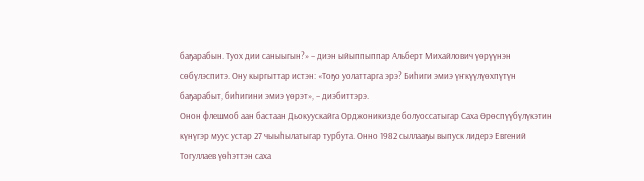баҕарабын. Туох дии саныыгын?» – диэн ыйыппыппар Альберт Михайлович үөрүүнэн сөбүлэспитэ. Ону кыргыттар истэн: «Тоҕо уолаттарга эрэ? Биһиги эмиэ үҥкүүлүөхпүтүн баҕарабыт, биһигини эмиэ үөрэт», – диэбиттэрэ.
Онон флешмоб аан бастаан Дьокуускайга Орджоникизде болуоссатыгар Саха Өрөспүүбүлүкэтин күнүгэр муус устар 27 чыыһылатыгар турбута. Онно 1982 сыллааҕы выпуск лидерэ Евгений Тогуллаев үөһэттэн саха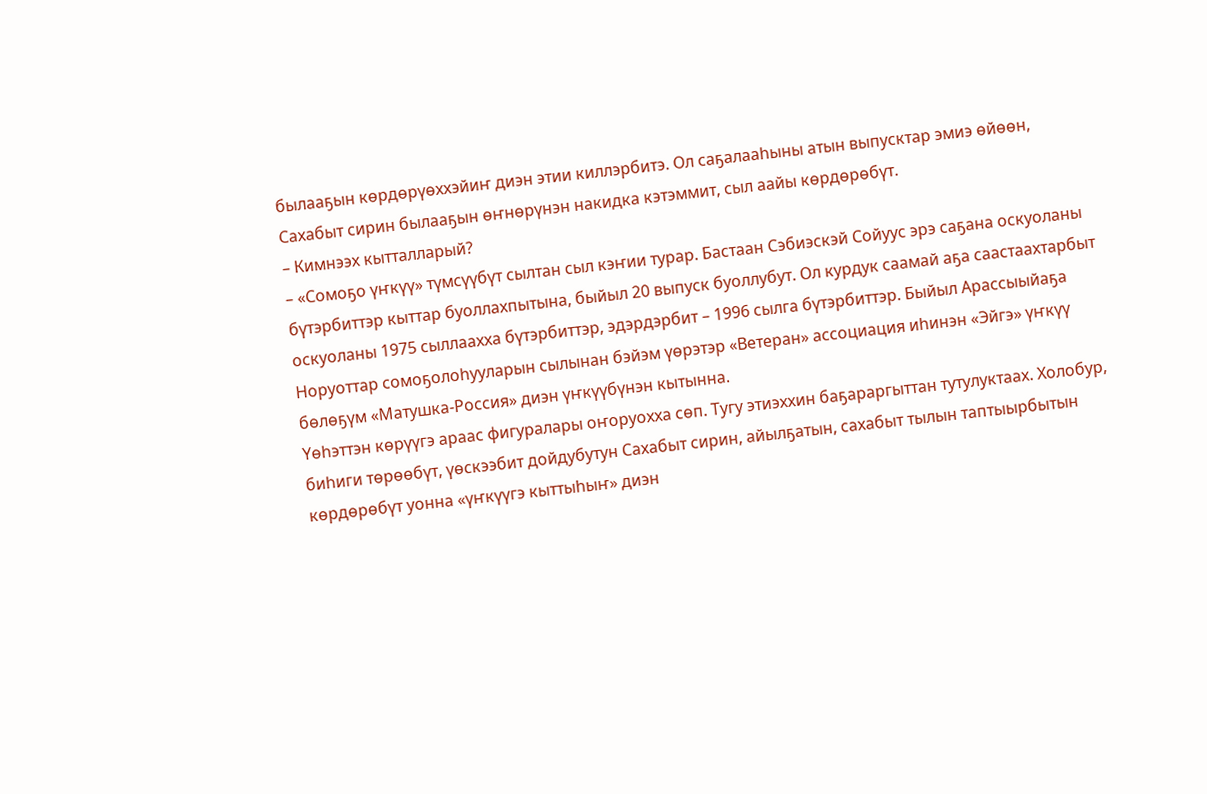былааҕын көрдөрүөххэйиҥ диэн этии киллэрбитэ. Ол саҕалааһыны атын выпусктар эмиэ өйөөн, Сахабыт сирин былааҕын өҥнөрүнэн накидка кэтэммит, сыл аайы көрдөрөбүт.
– Кимнээх кытталларый?
– «Сомоҕо үҥкүү» түмсүүбүт сылтан сыл кэҥии турар. Бастаан Сэбиэскэй Сойуус эрэ саҕана оскуоланы бүтэрбиттэр кыттар буоллахпытына, быйыл 20 выпуск буоллубут. Ол курдук саамай аҕа саастаахтарбыт оскуоланы 1975 сыллаахха бүтэрбиттэр, эдэрдэрбит – 1996 сылга бүтэрбиттэр. Быйыл Арассыыйаҕа Норуоттар сомоҕолоһууларын сылынан бэйэм үөрэтэр «Ветеран» ассоциация иһинэн «Эйгэ» үҥкүү бөлөҕүм «Матушка-Россия» диэн үҥкүүбүнэн кытынна.
Үөһэттэн көрүүгэ араас фигуралары оҥоруохха сөп. Тугу этиэххин баҕараргыттан тутулуктаах. Холобур, биһиги төрөөбүт, үөскээбит дойдубутун Сахабыт сирин, айылҕатын, сахабыт тылын таптыырбытын көрдөрөбүт уонна «үҥкүүгэ кыттыһыҥ» диэн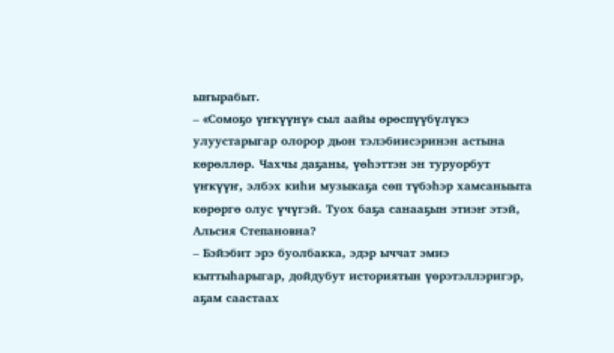ыҥырабыт.
– «Сомоҕо үҥкүүнү» сыл аайы өрөспүүбүлүкэ улуустарыгар олорор дьон тэлэбиисэринэн астына көрөллөр. Чахчы даҕаны, үөһэттэн эн туруорбут үҥкүүҥ, элбэх киһи музыкаҕа сөп түбэһэр хамсаныыта көрөргө олус үчүгэй. Туох баҕа санааҕын этиэҥ этэй, Альсия Степановна?
– Бэйэбит эрэ буолбакка, эдэр ыччат эмиэ кыттыһарыгар, дойдубут историятын үөрэтэллэригэр, аҕам саастаах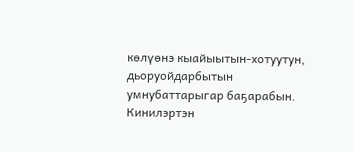көлүөнэ кыайыытын-хотуутун, дьоруойдарбытын умнубаттарыгар баҕарабын. Кинилэртэн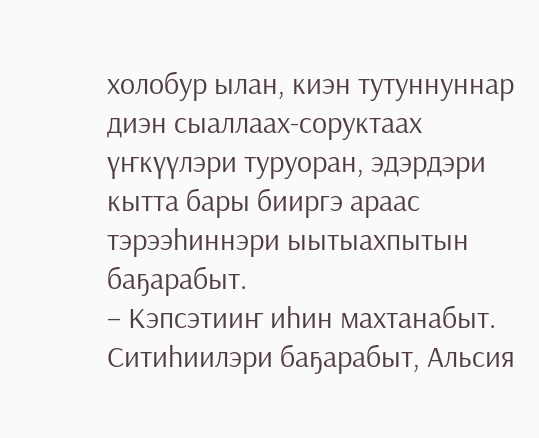холобур ылан, киэн тутуннуннар диэн сыаллаах-соруктаах үҥкүүлэри туруоран, эдэрдэри кытта бары бииргэ араас тэрээһиннэри ыытыахпытын баҕарабыт.
– Кэпсэтииҥ иһин махтанабыт. Ситиһиилэри баҕарабыт, Альсия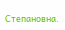Степановна.